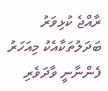ރާއްޖެ ކުޅިވަރު
ބަދަލުތަކާއެކު މިއަހަރު ފެންނާނީ ވާދަވެރި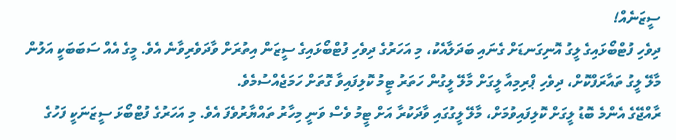ސީޒަނެއް!
ދިވެހި ފުޓްބޯޅައިގެ ލީގު އޮނިގަނޑަށް ގެނައި ބަދަލާއެކު، މި އަހަރުގެ ދިވެހި ފުޓްބޯޅައިގެ ސީޒަން އިތުރަށް ވާދަވެރިވާނެ އެވެ. މީގެ އެއް ސަބަބަކީ އަލުން މާލޭ ލީގު ތައާރަފްކޮށް، ދިވެހި ޕްރިމިއާ ލީގަށް މާލޭ ލީގުން ހަތަރު ޓީމު ކޮލިފައިވާ ގޮތަށް ހަމަޖެއްސުމެވެ.
ރާއްޖޭގެ އެންމެ ބޮޑު ލީގަށް ކޮލިފައިވުމަށް، މާލޭ ލީގުގައި ވާދަކުރާ އަށް ޓީމު ވެސް ވަނީ މިހާރު ތައްޔާރުވެފަ އެވެ. މި އަހަރުގެ ފުޓްބޯޅަ ސީޒަނަކީ ފަހުގެ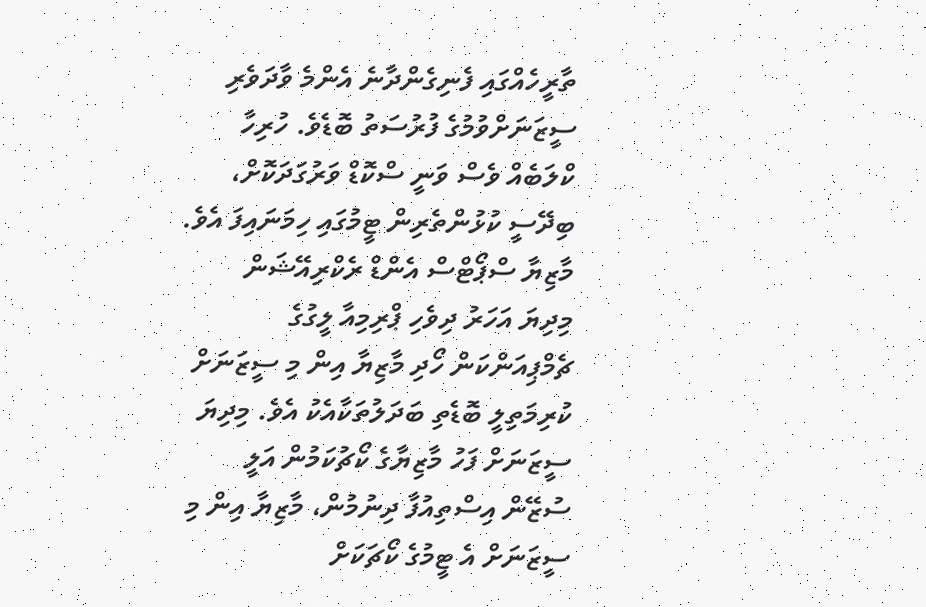ތާރީހެއްގައި ފެނިގެންދާނެ އެންމެ ވާދަވެރި ސީޒަނަށްވުމުގެ ފުރުސަތު ބޮޑެވެ. ހުރިހާ ކްލަބެއް ވެސް ވަނީ ސްކޮޑް ވަރުގަދަކޮށް، ބިދޭސީ ކުޅުންތެރިން ޓީމުގައި ހިމަނައިފަ އެވެ.
މާޒިޔާ ސްޕޯޓްސް އެންޑް ރެކްރިއޭޝަން
މިދިޔަ އަހަރު ދިވެހި ޕްރިމިއާ ލީގުގެ ޗެމްޕިއަންކަން ހޯދި މާޒިޔާ އިން މި ސީޒަނަށް ކުރިމަތިލީ ބޮޑެތި ބަދަލުތަކާއެކު އެވެ. މިދިޔަ ސީޒަނަށް ފަހު މާޒިޔާގެ ކޯޗުކަމުން އަލީ ސުޒޭން އިސްތިއުފާ ދިނުމުން، މާޒިޔާ އިން މި ސީޒަނަށް އެ ޓީމުގެ ކޯޗަކަށް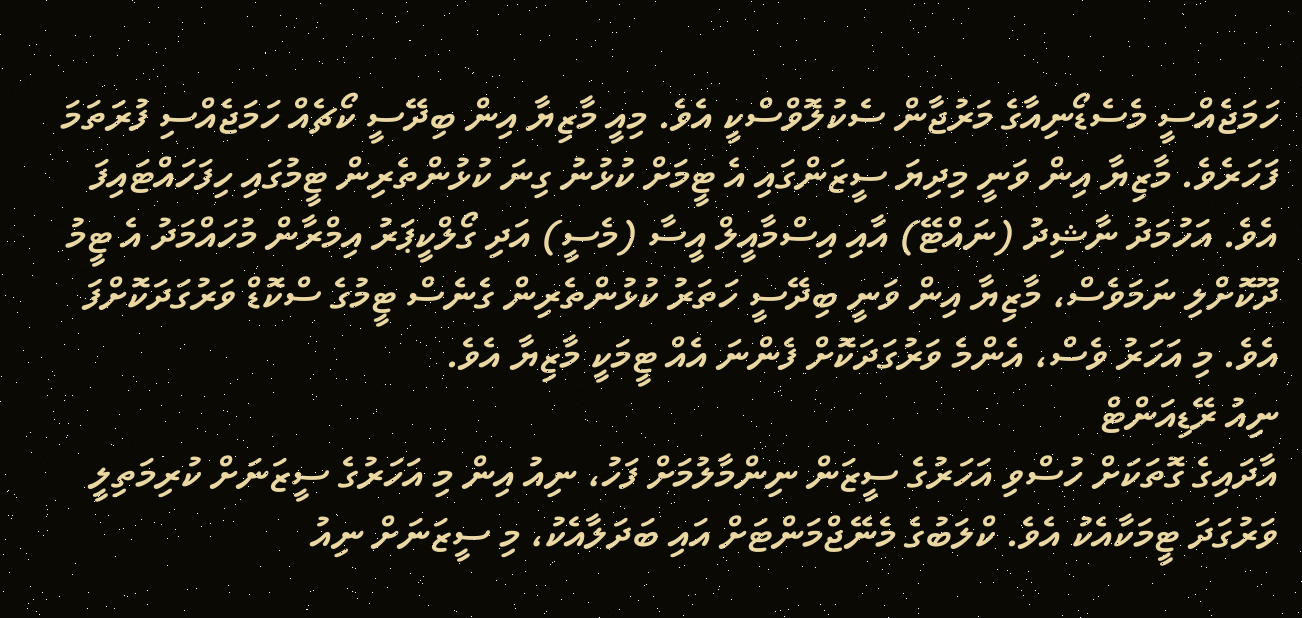ހަމަޖެއްސީ މެސެޑޯނިއާގެ މަރުޖާން ސެކުލޮވްސްކީ އެވެ. މިއީ މާޒިޔާ އިން ބިދޭސީ ކޯޗެއް ހަމަޖެއްސި ފުރަތަމަ ފަހަރެވެ. މާޒިޔާ އިން ވަނީ މިދިޔަ ސީޒަންގައި އެ ޓީމަށް ކުޅުނު ގިނަ ކުޅުންތެރިން ޓީމުގައި ހިފަހައްޓައިފަ އެވެ. އަހުމަދު ނާޝިދު (ނައްޓޭ) އާއި އިސްމާއީލް އީސާ (މެސީ) އަދި ގޯލްކީޕަރު އިމްރާން މުހައްމަދު އެ ޓީމު ދޫކޮށްލި ނަމަވެސް، މާޒިޔާ އިން ވަނީ ބިދޭސީ ހަތަރު ކުޅުންތެރިން ގެނެސް ޓީމުގެ ސްކޮޑް ވަރުގަދަކޮށްފަ އެވެ. މި އަހަރު ވެސް، އެންމެ ވަރުގަދަކޮށް ފެންނަ އެއް ޓީމަކީ މާޒިޔާ އެވެ.
ނިއު ރޭޑިއަންޓް
އާދައިގެ ގޮތަކަށް ހުސްވި އަހަރުގެ ސީޒަން ނިންމާލުމަށް ފަހު، ނިއު އިން މި އަހަރުގެ ސީޒަނަށް ކުރިމަތިލީ ވަރުގަދަ ޓީމަކާއެކު އެވެ. ކްލަބުގެ މެނޭޖްމަންޓަށް އައި ބަދަލާއެކު، މި ސީޒަނަށް ނިއު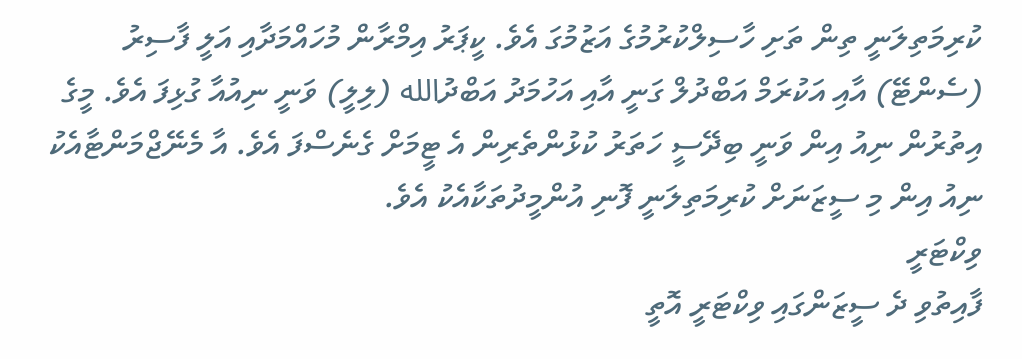ކުރިމަތިލަނީ ތިން ތަށި ހާސިލްކުރުމުގެ އަޒުމުގަ އެވެ. ކީޕަރު އިމްރާން މުހައްމަދާއި އަލީ ފާސިރު (ސެންޓޭ) އާއި އަކުރަމް އަބްދުލް ގަނީ އާއި އަހުމަދު އަބްދުالله (ލިލީ) ވަނީ ނިއުއާ ގުޅިފަ އެވެ. މީގެ އިތުރުން ނިއު އިން ވަނީ ބިދޭސީ ހަތަރު ކުޅުންތެރިން އެ ޓީމަށް ގެނެސްފަ އެވެ. އާ މެނޭޖްމަންޓާއެކު ނިއު އިން މި ސީޒަނަށް ކުރިމަތިލަނީ ފޮނި އުންމީދުތަކާއެކު އެވެ.
ވިކްޓަރީ
ފާއިތުވި ދެ ސީޒަންގައި ވިކްޓަރީ އޮތީ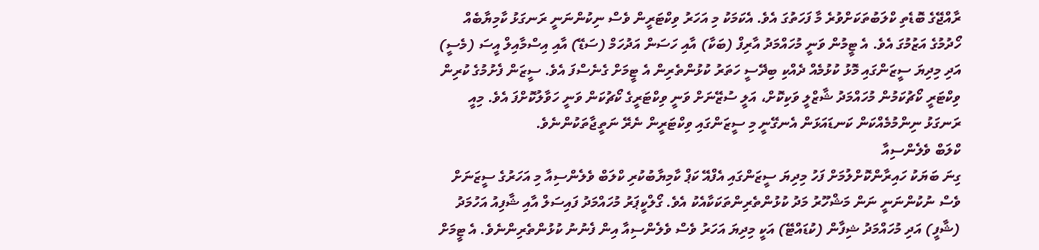ރާއްޖޭގެ ބޮޑެތި ކްލަބުތަކަށްވުރެ މާ ފަހަތުގަ އެވެ. އެކަމަކު މި އަހަރު ވިކްޓަރީން ވެސް ނިކުންނަނީ ރަނގަޅު ކާމިޔާބެއް ހޯދުމުގެ އަޒުމުގަ އެވެ. އެ ޓީމުން ވަނީ މުހައްމަދު އާރިފް (ބަކާ) އާއި ހަސަން އަދުހަމް (ސަޑޭ) އާއި އިސްމާއިލް އީސަ (މެސީ) އަދި މިދިޔަ ސީޒަންގައި މޮޅު ކުޅުމެއް ދެއްކި ބިދޭސީ ހަތަރު ކުޅުންތެރިން އެ ޓީމަށް ގެނެސްފަ އެވެ. ސީޒަން ފެށުމުގެ ކުރިން ވިކްޓަރީ ކޯޗުކަމުން މުހައްމަދު ޝާޒްލީ ވަކިކޮށް، އަލީ ސުޒޭނަށް ވަނީ ވިކްޓަރީގެ ކޯޗުކަން ވަނީ ހަވާލުކޮށްފަ އެވެ. މިއީ ރަނގަޅު ނިންމުމެއްކަން ކަނޑައަޅަން އެނގޭނީ މި ސީޒަންގައި ވިކްޓަރީން ނެރޭ ނަތީޖާތަކުންނެވެ.
ކްލަބް ވެލެންސިއާ
ގިނަ ބަޔަކު ހައިރާންކޮށްލުމަށް ފަހު މިދިޔަ ސީޒަންގައި އެފްއޭ ކަޕް ކާމިޔާބުކުރި ކްލަބް ވެލެންސިއާ މި އަހަރުގެ ސީޒަނަށް ވެސް ނުކުންނަނީ ނަން މަޝްހޫރު މަދު ކުޅުންތެރިންތަކަކާއެކު އެވެ. ގޯލްކީޕަރު މުހައްމަދު ފައިސަލް އާއި ޝާފިއު އަހުމަދު (ޝާފީ) އަދި މުހައްމަދު ޝިފާން (ކުޑައްޓޭ) އަކީ މިދިޔަ އަހަރު ވެސް ވެލެންސިއާ އިން ފެނުނު ކުޅުންތެރިންނެވެ. އެ ޓީމަށް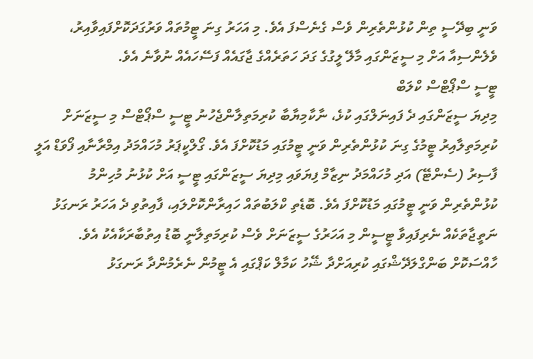ވަނީ ބިދޭސީ ތިން ކުޅުންތެރިން ވެސް ގެނެސްފަ އެވެ. މި އަހަރު ގިނަ ޓީމުތައް ވަރުގަދަކޮށްފައިވާއިރު، ވެލެންސިއާ އަށް މި ސީޒަންގައި މާލޭ ލީގުގެ ގަދަ ހަތަރެއްގެ ޖާގައެއް ފަސޭހައެއް ނުވާނެ އެވެ.
ޓީސީ ސްޕޯޓްސް ކްލަބް
މިދިޔަ ސީޒަންގައި ދެ ފައިނަލްގައި ކުޅެ، ނާކާމިޔާބާ ކުރިމަތިލާންޖެހުނު ޓީސީ ސްޕޯޓްސް މި ސީޒަނަށް ކުރިމަތިލާއިރު ޓީމުގެ ގިނަ ކުޅުންތެރިން ވަނީ ޓީމުގައި މަޑުކޮށްފަ އެވެ. ގޯލްކީޕަރު މުހައްމަދު އިމްރާނާއި ފޯވަޑް އަލީ ފާސިރު (ސެންޓޭ) އަދި މުހައްމަދު ނިޒާމް ފިޔަވައި މިދިޔަ ސީޒަންގައި ޓީސީ އަށް ކުޅުނު މުހިންމު ކުޅުންތެރިން ވަނީ ޓީމުގައި މަޑުކޮށްފަ އެވެ. ބޮޑެތި ކްލަބުތައް ހައިރާންކޮށްލައި، ފާއިތުވި ދެ އަހަރު ރަނގަޅު ނަތީޖާތަކެއް ނެރިފައިވާ ޓީސީން މި އަހަރުގެ ސީޒަނަށް ވެސް ކުރިމަތިލާނީ ބޮޑު އިތުބާރަކާއެކު އެވެ. ހާއްސަކޮށް ބަންގްލަދޭޝްގައި ކުރިއަށްދާ ޝޭހު ކަމާލް ކަޕްގައި އެ ޓީމުން ނެރެމުންދާ ރަނގަޅު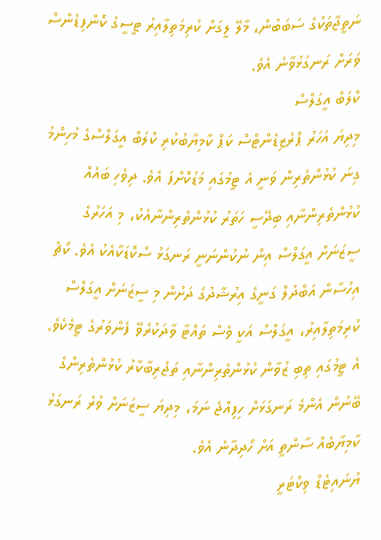ނަތީޖާތަކުގެ ސަބަބުން، މާލޭ ލީގަށް ކުރިމަތިލާއިރު ޓީސީގެ ކޮންފިޑެންސް ވަރަށް ރަނގަޅުވާނެ އެވެ.
ކްލަބް އީގަލްސް
މިދިޔަ އަހަރު ޕްރެޒިޑެންޓްސް ކަޕް ކާމިޔާބުކުރި ކްލަބް އީގަލްސްގެ މުހިންމު ގިނަ ކުޅުންތެރިން ވަނީ އެ ޓީމުގައި މަޑުކޮށްފަ އެވެ. ދިވެހި ބައެއް ކުޅުންތެރިންނާއި ބިދޭސީ ހަތަރު ކުޅުންތެރިންނާއެކު، މި އަހަރުގެ ސީޒަނަށް އީގަލްސް އިން ނުކުންނަނީ ރަނގަޅު ސްކޮޑަކާއެކު އެވެ. ކޯޗު އިހުސާން އަބްދުލް ގަނީގެ އިރުޝާދުގެ ދަށުން މި ސީޒަނަށް އީގަލްސް ކުރިމަތިލާއިރު، އީގަލްސް އަކީ ވެސް ތައްޓާ ވާދަކުރެވޭ ފެންވަރުގެ ޓީމެކެވެ. އެ ޓީމުގައި ތިބި ޒުވާން ކުޅުންތެރިންނާއި ތަޖުރިބާކާރު ކުޅުންތެރިންގެ ބޭނުން އެންމެ ރަނގަޅަށް ހިފިއްޖެ ނަމަ، މިދިޔަ ސީޒަނަށް ވުރެ ރަނގަޅު ކާމިޔާބެއް ސާންތީ އަށް ހޯދިދާނެ އެވެ.
ޔުނައިޓެޑް ވިކްޓަރީ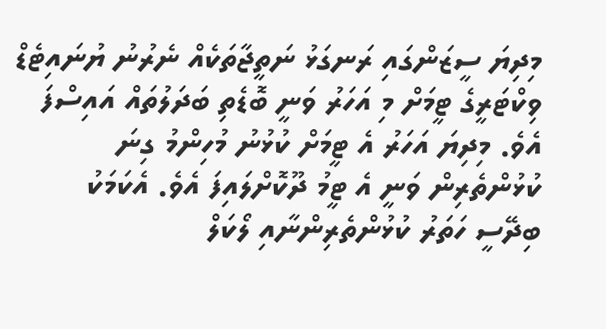މިދިޔަ ސީޒަންގައި ރަނގަޅު ނަތީޖާތަކެއް ނެރުނު ޔުނައިޓެޑް ވިކްޓަރީގެ ޓީމަށް މި އަހަރު ވަނީ ބޮޑެތި ބަދަލުތައް އައިސްފަ އެވެ. މިދިޔަ އަހަރު އެ ޓީމަށް ކުޅުނު މުހިންމު ގިނަ ކުޅުންތެރިން ވަނީ އެ ޓީމު ދޫކޮށްލައިފަ އެވެ. އެކަމަކު ބިދޭސީ ހަތަރު ކުޅުންތެރިންނާއި ލޯކަލް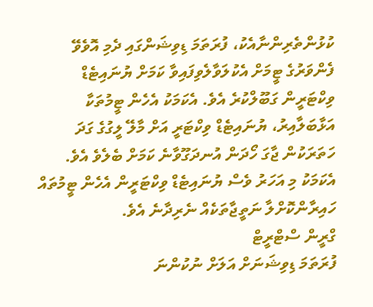ކުޅުންތެރިންނާއެކު، ފުރަތަމަ ޑިވިޝަންގައި ދެމި އޮވެވޭ ފެންވަރުގެ ޓީމަށް އެކުލަވާލެވިފައިވާ ކަމަށް ޔުނައިޓެޑް ވިކްޓަރީން ގަބޫލްކުރެ އެވެ. އެކަމަކު އެހެން ޓީމުތަކާ އަޅާބަލާއިރު، ޔުނައިޓެޑް ވިކްޓަރީ އަށް މާލޭ ލީގުގެ ގަދަ ހަތަރަކުން ޖާގަ ހޯދަން އުނދަގޫވާނެ ކަމަށް ބެލެވެ އެވެ. އެކަމަކު މި އަހަރު ވެސް ޔުނައިޓެޑް ވިކްޓަރީން އެހެން ޓީމުތައް ހައިރާންކޮށްލާ ނަތީޖާތަކެއް ނެރިދާނެ އެވެ.
ގްރީން ސްޓްރީޓް
ފުރަތަމަ ޑިވިޝަނަށް އަލަށް ނުކުންނަ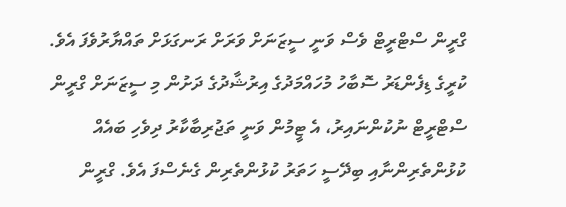ގްރީން ސްޓްރީޓް ވެސް ވަނީ ސީޒަނަށް ވަރަށް ރަނގަޅަށް ތައްޔާރުވެފަ އެވެ. ކުރީގެ ޑިފެންޑަރު ސޮބާހު މުހައްމަދުގެ އިރުޝާދުގެ ދަށުން މި ސީޒަނަށް ގްރީން ސްޓްރީޓް ނުކުންނައިރު، އެ ޓީމުން ވަނީ ތަޖުރިބާކާރު ދިވެހި ބައެއް ކުޅުންތެރިންނާއި ބިދޭސީ ހަތަރު ކުޅުންތެރިން ގެނެސްފަ އެވެ. ގްރީން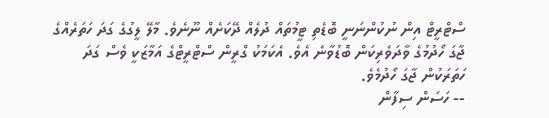ސްޓްރީޓް އިން ނުކުންނަނީ ބޮޑެތި ޓީމުތައް ދުލެއް ދޭކަށެއް ނޫނެވެ. މާލޭ ލީގުގެ ގަދަ ހަތަރެއްގެ ޖާގަ ހޯދުމުގެ ވާދަވެރިކަން ބޮޑުވާނެ އެވެ. އެކަމަކު ގްރީން ސްޓްރީޓްގެ އަމާޒަކީ ވެސް ގަދަ ހަތަރަކުން ޖާގަ ހޯދުމެވެ.
-- ހަސަން ސިފާން